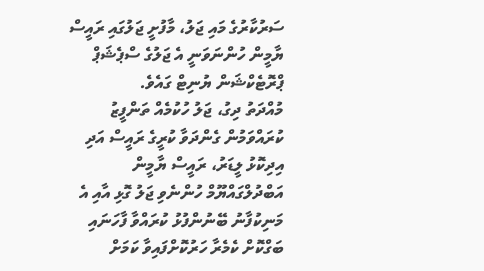ސަރުކާރުގެ މައި ޖަލު، މާފުށީ ޖަލުގައި ރައީސް ޔާމީން ހުންނަވަނީ އެ ޖަލުގެ ސްޕެޝަޕް ޕްރޮޓެކްޝަން ޔުނިޓް ގައެވެ.
މުއްދަތު ދިގު، ޖަލު ހުކުމެއް ތަންފީޒު ކުރައްވަމުން ގެންދަވާ ކުރީގެ ރައީސް އަދި އިދިކޮޅު ލީޑަރު، ރައީސް ޔާމީން އަބްދުލްގައްޔޫމް ހުންނެވި ޖަލު ގޮޅި އާއި އެ މަނިކުފާނު ބޭނުންފުޅު ކުރައްވާ ފާހަނައި ބަގްކޮށް ކެމެރާ ހަރުކޮށްފައިވާ ކަމަށް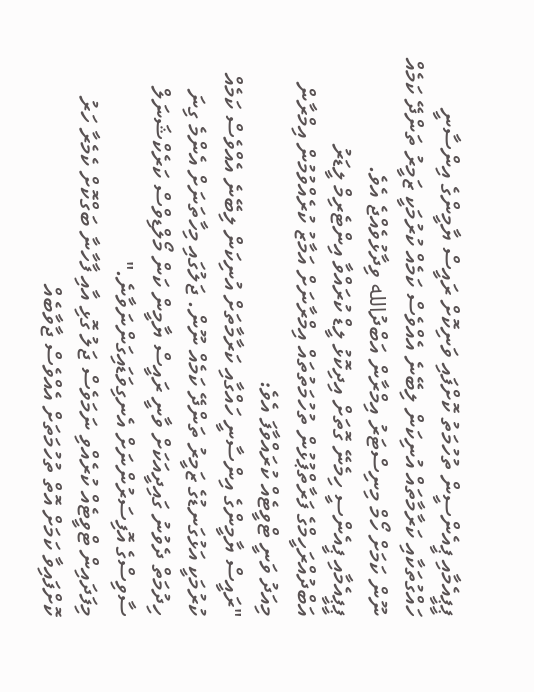ޕީޕީއެމާއި ޕީއެންސީން ތުހުމަތު ކޮށްފައި ވަނިކޮށް ރައީސް ޔާމީންގެ އިންސާނީ ހައްގުތަކާއި ކަރާމާތައް އުނިކަން ލިބޭނެ އެއްވެސް ކަމެއް ކުރުމަކީ ޒަމީރު ތަންދޭ ކަމެއް ނޫން ކަމަށް ހޯމް މިނިސްޓަރު އިމްރާން އަބްދުالله ވިދާޅުވެއްޖެ އެވެ.
ޕީޕީއެމާއި ޕީއެންސީ ހިމެނޭ ގޮތަށް އިދިކޮޅު ލީޑް ކުރައްވާ އިންޓެރިމް ލީޑަރު އަބްދުއްރަހީމްގެ ފަރާތްޕުޅުން ތުހުމަތުތައް އިމްރާނަށް އަމާޒު ކުރެއްވުމުން އިމްރާން މިއަދު ވަނީ ޓްވީޓެއް ކުރައްވާފަ އެވެ:
"ރައީސް ޔާމީންގެ އިންސާނީ ހައްގާއި ކަރާމާތަށް އުނިކަން ލިބޭނެ އެއްވެސް ކަމެއް ކުރުމަކީ އަޅުގަނޑުގެ ޒަމީރު ތަންދޭ ކަމެއް ނޫން. ޖަލުގައި މިހާތަނަށް އެންމެ ގިނަ ހިދުމަތް ދެވުނު ގައިދީއަކަށް ވާނީ ރައީސް ޔާމީން ކަން މޯލްޑިވްސް ކަރެކްޝަނަލް ސާވިސްގެ އޮފިސަރުންނަށް އެނގިވަޑައިގަންނަވާނެ."
މިފަދައިން ޓްވީޓެއް ކުރެއްވި ނަމަވެސް ޖަލު ގޮޅި އާއި ފާހާނާ ބަގްކޮށް ކެމެރާ ހަރު ކޮށްފައިވާ ކަމަށް އޮތް ތުހުމަތަށް އެއްވެސް ޖާވާބެއް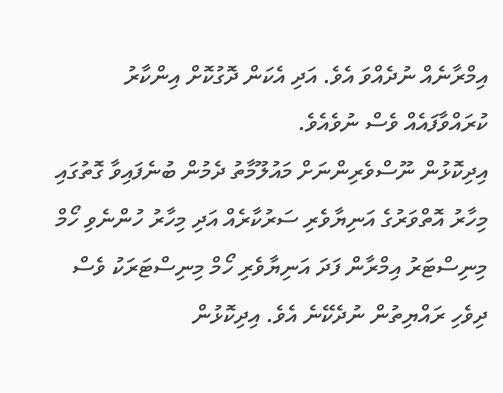އިމްރާނެއް ނުދެއްވަ އެވެ. އަދި އެކަން ދޮގުކޮށް އިންކާރު ކުރައްވާފައެއް ވެސް ނުވެއެވެ.
އިދިކޮޅުން ނޫސްވެރިންނަށް މައުލޫމާތު ދެމުން ބުނެފައިވާ ގޮތުގައި މިހާރު އޮތްވަރުގެ އަނިޔާވެރި ސަރުކާރެއް އަދި މިހާރު ހުންނެވި ހޯމް މިނިސްޓަރު އިމްރާން ފަދަ އަނިޔާވެރި ހޯމް މިނިސްޓަރަކު ވެސް ދިވެހި ރައްޔިތުން ނުދެކޭނެ އެވެ. އިދިކޮޅުން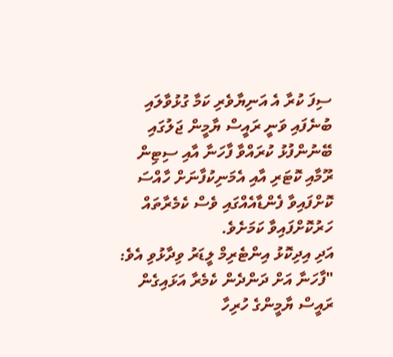ސިފަ ކުރާ އެ އަނިޔާވެރި ކަމާ ގުޅުވާލައި ބުނެފައި ވަނީ ރައީސް ޔާމީން ޖަލުގައި ބޭނުންފުޅު ކުރައްވާ ފާހަނާ އާއި ސިޓިން ރޫމާއި ކޮޓަރި އާއި އެމަނިކުފާނަށް ހާއްސަ ކޮށްފައިވާ ފެންޑާއެއްގައި ވެސް ކެމެރާތައް ހަރުކޮށްފައިވާ ކަމަށެވެ.
އަދި އިދިކޮޅު އިންޓެރިމް ލީޑަރު ވިދާޅުވި އެވެ:
"ފާހަނާ އަށް ދަންދެން ކެމެރާ އަޅައިގެން ރައީސް ޔާމީންގެ ހުރިހާ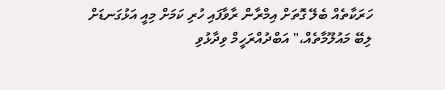ހަރަކާތެއް ބެލޭ ގޮތަށް އިމްރާން ރާވާފައި ހުރި ކަމަށް މިއީ އަޅުގަނޑަށް ލިބޭ މައުލޫމާތެއް،" އަބްދުއްރަހީމް ވިދާޅުވި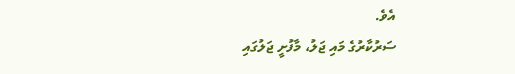އެވެ.
ސަރުކާރުގެ މައި ޖަލު، މާފުށީ ޖަލުގައި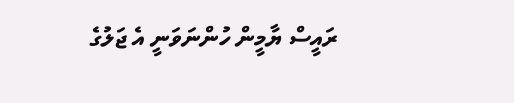ރައީސް ޔާމީން ހުންނަވަނީ އެ ޖަލުގެ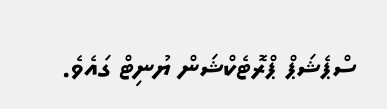ސްޕެޝަޕް ޕްރޮޓެކްޝަން ޔުނިޓް ގައެވެ.